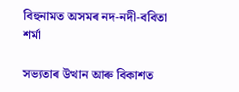বিহুনামত অসমৰ নদ-নদী-ববিতা শৰ্মা

সভ্যতাৰ উত্থান আৰু বিকাশত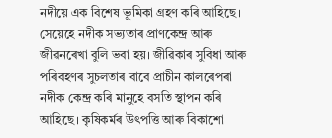নদীয়ে এক বিশেষ ভূমিকা গ্ৰহণ কৰি আহিছে। সেয়েহে নদীক সভ্যতাৰ প্ৰাণকেন্দ্ৰ আৰু জীৱনৰেখা বুলি ভবা হয়। জীৱিকাৰ সুবিধা আৰু পৰিবহণৰ সুচলতাৰ বাবে প্ৰাচীন কালৰেপৰা নদীক কেন্দ্ৰ কৰি মানুহে বসতি স্থাপন কৰি আহিছে। কৃষিকৰ্মৰ উৎপত্তি আৰু বিকাশো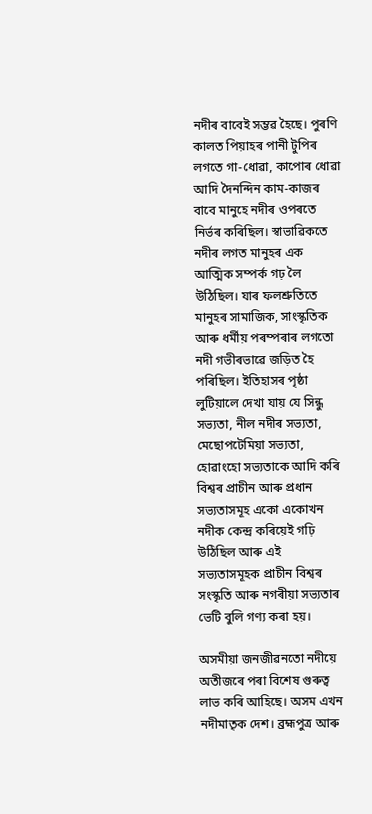নদীৰ বাবেই সম্ভৱ হৈছে। পুৰণি কালত পিয়াহৰ পানী টুপিৰ লগতে গা-ধোৱা, কাপোৰ ধোৱা আদি দৈনন্দিন কাম-কাজৰ বাবে মানুহে নদীৰ ওপৰতে নিৰ্ভৰ কৰিছিল। স্বাভাৱিকতে নদীৰ লগত মানুহৰ এক আত্মিক সম্পৰ্ক গঢ় লৈ উঠিছিল। যাৰ ফলশ্ৰুতিতে মানুহৰ সামাজিক, সাংস্কৃতিক আৰু ধৰ্মীয় পৰম্পৰাৰ লগতো নদী গভীৰভাৱে জড়িত হৈ পৰিছিল। ইতিহাসৰ পৃষ্ঠা লুটিয়ালে দেখা যায় যে সিন্ধু সভ্যতা, নীল নদীৰ সভ্যতা, মেছোপটেমিয়া সভ্যতা, হোৱাংহো সভ্যতাকে আদি কৰি বিশ্বৰ প্ৰাচীন আৰু প্ৰধান সভ্যতাসমূহ একো একোখন নদীক কেন্দ্ৰ কৰিয়েই গঢ়ি উঠিছিল আৰু এই সভ্যতাসমূহক প্ৰাচীন বিশ্বৰ সংস্কৃতি আৰু নগৰীয়া সভ্যতাৰ ভেটি বুলি গণ্য কৰা হয়।

অসমীয়া জনজীৱনতো নদীয়ে অতীজৰে পৰা বিশেষ গুৰুত্ব লাভ কৰি আহিছে। অসম এখন নদীমাতৃক দেশ। ব্ৰহ্মপুত্ৰ আৰু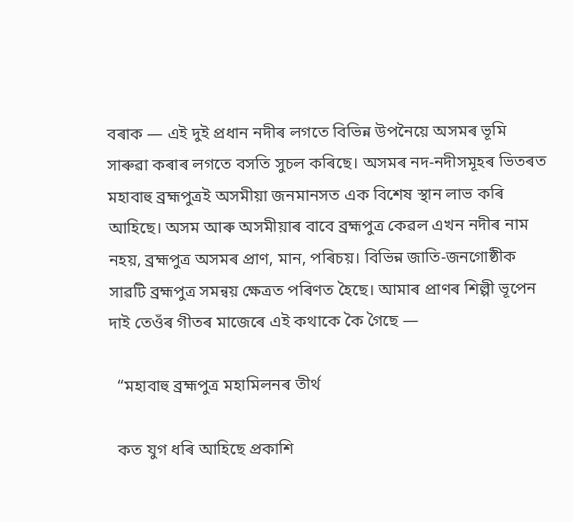বৰাক — এই দুই প্ৰধান নদীৰ লগতে বিভিন্ন উপনৈয়ে অসমৰ ভূমি সাৰুৱা কৰাৰ লগতে বসতি সুচল কৰিছে। অসমৰ নদ-নদীসমূহৰ ভিতৰত মহাবাহু ব্ৰহ্মপুত্ৰই অসমীয়া জনমানসত এক বিশেষ স্থান লাভ কৰি আহিছে। অসম আৰু অসমীয়াৰ বাবে ব্ৰহ্মপুত্ৰ কেৱল এখন নদীৰ নাম নহয়, ব্ৰহ্মপুত্ৰ অসমৰ প্ৰাণ, মান, পৰিচয়। বিভিন্ন জাতি-জনগোষ্ঠীক সাৱটি ব্ৰহ্মপুত্ৰ সমন্বয় ক্ষেত্ৰত পৰিণত হৈছে। আমাৰ প্ৰাণৰ শিল্পী ভূপেন দাই তেওঁৰ গীতৰ মাজেৰে এই কথাকে কৈ গৈছে —

  “মহাবাহু ব্ৰহ্মপুত্ৰ মহামিলনৰ তীৰ্থ

  কত যুগ ধৰি আহিছে প্ৰকাশি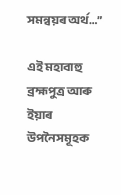সমন্বয়ৰ অৰ্থ…”

এই মহাবাহু ব্ৰহ্মপুত্ৰ আৰু ইয়াৰ উপনৈসমূহক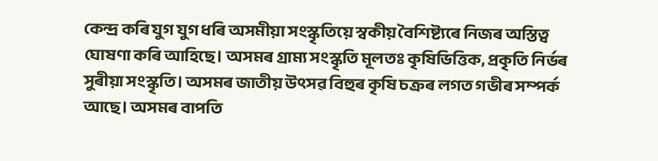কেন্দ্ৰ কৰি যুগ যুগ ধৰি অসমীয়া সংস্কৃতিয়ে স্বকীয় বৈশিষ্ট্যৰে নিজৰ অস্তিত্ব ঘোষণা কৰি আহিছে। অসমৰ গ্ৰাম্য সংস্কৃতি মূলতঃ কৃষিভিত্তিক, প্ৰকৃতি নিৰ্ভৰ সুৰীয়া সংস্কৃতি। অসমৰ জাতীয় উৎসৱ বিহুৰ কৃষি চক্ৰৰ লগত গভীৰ সম্পৰ্ক আছে। অসমৰ বাপতি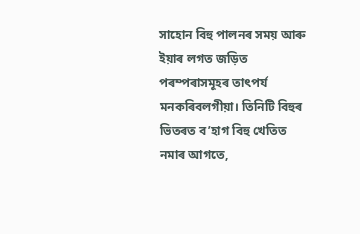সাহোন বিহু পালনৰ সময় আৰু ইয়াৰ লগত জড়িত পৰম্পৰাসমূহৰ তাৎপৰ্য মনকৰিবলগীয়া। তিনিটি বিহুৰ ভিতৰত ব’হাগ বিহু খেতিত নমাৰ আগতে,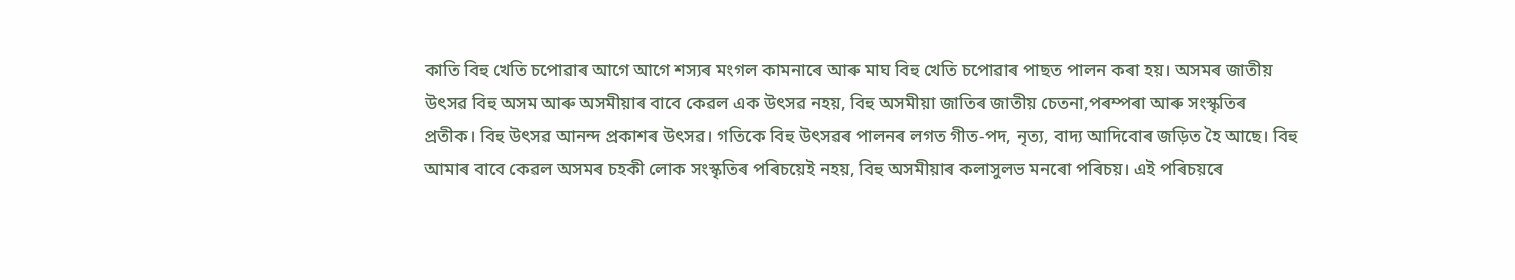কাতি বিহু খেতি চপোৱাৰ আগে আগে শস্যৰ মংগল কামনাৰে আৰু মাঘ বিহু খেতি চপোৱাৰ পাছত পালন কৰা হয়। অসমৰ জাতীয় উৎসৱ বিহু অসম আৰু অসমীয়াৰ বাবে কেৱল এক উৎসৱ নহয়, বিহু অসমীয়া জাতিৰ জাতীয় চেতনা,পৰম্পৰা আৰু সংস্কৃতিৰ প্ৰতীক। বিহু উৎসৱ আনন্দ প্ৰকাশৰ উৎসৱ। গতিকে বিহু উৎসৱৰ পালনৰ লগত গীত-পদ, নৃত্য, বাদ্য আদিবোৰ জড়িত হৈ আছে। বিহু আমাৰ বাবে কেৱল অসমৰ চহকী লোক সংস্কৃতিৰ পৰিচয়েই নহয়, বিহু অসমীয়াৰ কলাসুলভ মনৰো পৰিচয়। এই পৰিচয়ৰে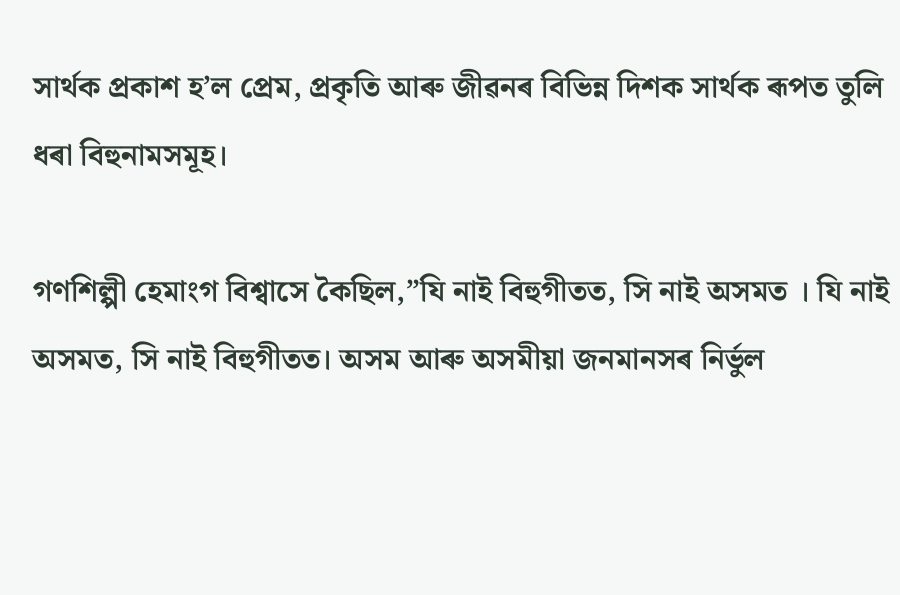সাৰ্থক প্ৰকাশ হ’ল প্ৰেম, প্ৰকৃতি আৰু জীৱনৰ বিভিন্ন দিশক সাৰ্থক ৰূপত তুলি ধৰা বিহুনামসমূহ।

গণশিল্পী হেমাংগ বিশ্বাসে কৈছিল,”যি নাই বিহুগীতত, সি নাই অসমত । যি নাই অসমত, সি নাই বিহুগীতত। অসম আৰু অসমীয়া জনমানসৰ নিৰ্ভুল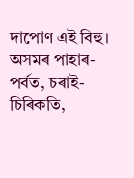দাপোণ এই বিহু। অসমৰ পাহাৰ-পৰ্বত, চৰাই-চিৰিকতি,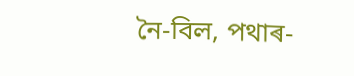নৈ-বিল, পথাৰ-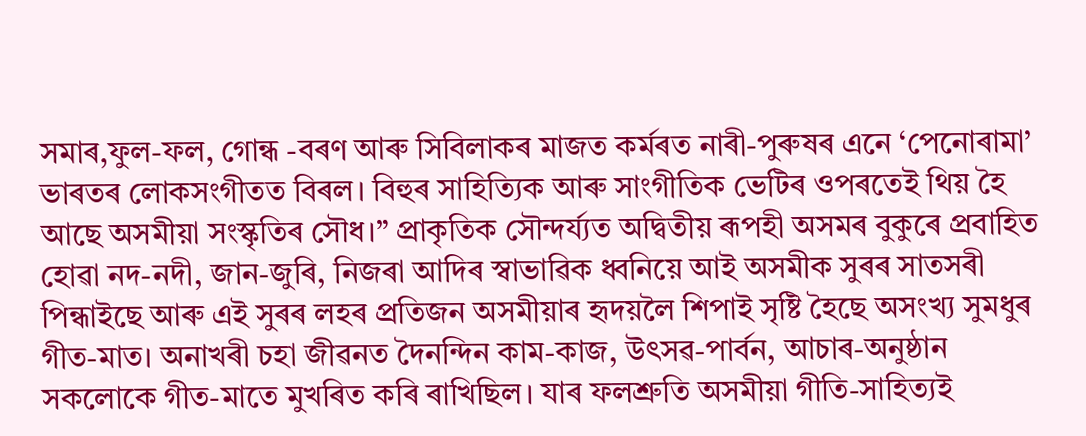সমাৰ,ফুল-ফল, গোন্ধ -বৰণ আৰু সিবিলাকৰ মাজত কৰ্মৰত নাৰী-পুৰুষৰ এনে ‘পেনোৰামা’ ভাৰতৰ লোকসংগীতত বিৰল। বিহুৰ সাহিত্যিক আৰু সাংগীতিক ভেটিৰ ওপৰতেই থিয় হৈ আছে অসমীয়া সংস্কৃতিৰ সৌধ।” প্ৰাকৃতিক সৌন্দৰ্য্যত অদ্বিতীয় ৰূপহী অসমৰ বুকুৰে প্ৰবাহিত হোৱা নদ-নদী, জান-জুৰি, নিজৰা আদিৰ স্বাভাৱিক ধ্বনিয়ে আই অসমীক সুৰৰ সাতসৰী পিন্ধাইছে আৰু এই সুৰৰ লহৰ প্ৰতিজন অসমীয়াৰ হৃদয়লৈ শিপাই সৃষ্টি হৈছে অসংখ্য সুমধুৰ গীত-মাত। অনাখৰী চহা জীৱনত দৈনন্দিন কাম-কাজ, উৎসৱ-পাৰ্বন, আচাৰ-অনুষ্ঠান সকলোকে গীত-মাতে মুখৰিত কৰি ৰাখিছিল। যাৰ ফলশ্ৰুতি অসমীয়া গীতি-সাহিত্যই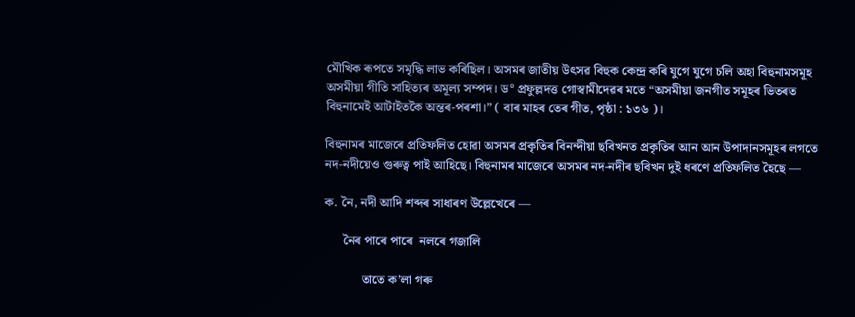মৌখিক ৰূপতে সমৃদ্ধি লাভ কৰিছিল। অসমৰ জাতীয় উৎসৱ বিহুক কেন্দ্ৰ কৰি যুগে যুগে চলি অহা বিহুনামসমূহ অসমীয়া গীতি সাহিত্যৰ অমূল্য সম্পদ। ড° প্ৰফুল্লদত্ত গোস্বামীদেৱৰ মতে “অসমীয়া জনগীত সমূহৰ ভিতৰত বিহুনামেই আটাইতকৈ অন্তৰ-পৰশা।” ( বাৰ মাহৰ তেৰ গীত, পৃষ্ঠা : ১৩৬ )।

বিহুনামৰ মাজেৰে প্ৰতিফলিত হোৱা অসমৰ প্ৰকৃতিৰ বিনন্দীয়া ছবিখনত প্ৰকৃতিৰ আন আন উপাদানসমূহৰ লগতে নদ-নদীয়েও গুৰুত্ব পাই আহিছে। বিহুনামৰ মাজেৰে অসমৰ নদ-নদীৰ ছবিখন দুই ধৰণে প্ৰতিফলিত হৈছে —

ক. নৈ, নদী আদি শব্দৰ সাধাৰণ উল্লেখেৰে —

      নৈৰ পাৰে পাৰে  নলৰে গজালি

            তাতে ক’লা গৰু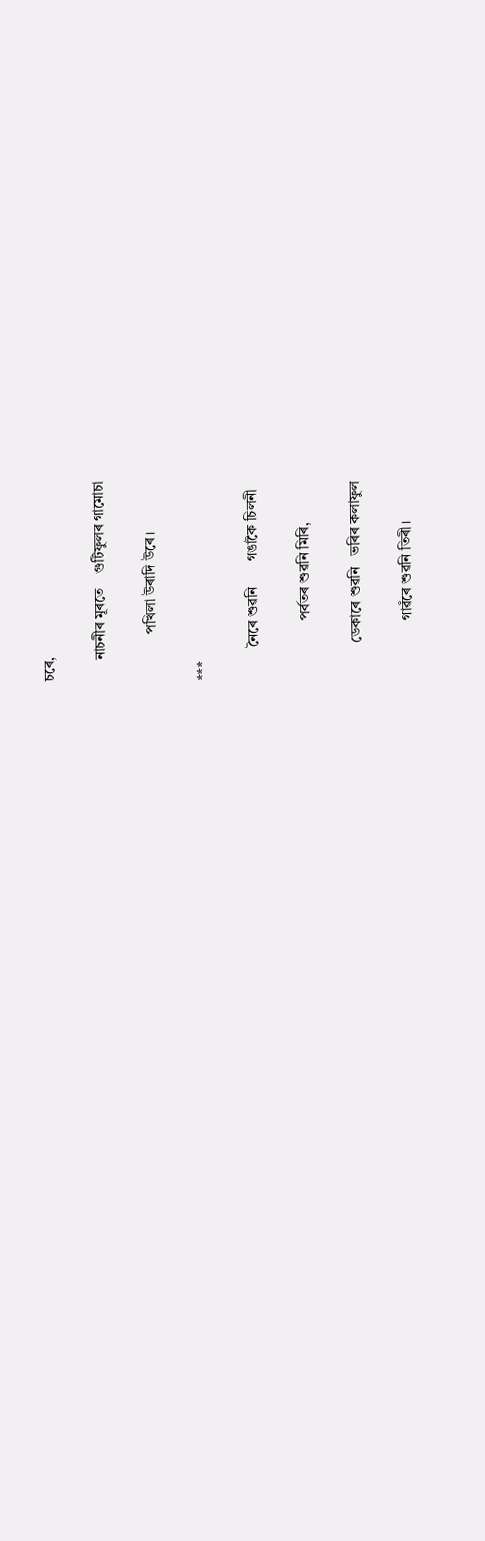চৰে,

      নাচনীৰ মূৰতে    গুটিফুলৰ গামোচা

             পখিলা উৰাদি উৰে।

***

         নৈৰে শুৱনি       গঙাকৈ চিলনী

                পৰ্বতৰ শুৱনি মিৰি,

          ডেকাৰে শুৱনি   ভৰিৰ কলাফুল

                গাৱঁৰে শুৱনি তিৰী।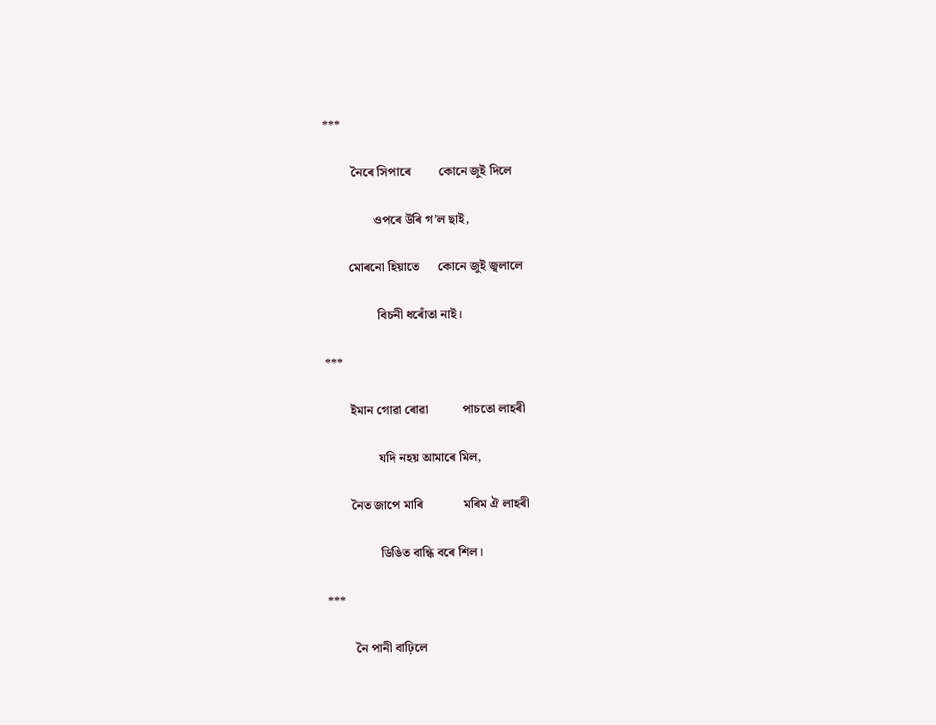***

         নৈৰে সিপাৰে         কোনে জুই দিলে

                ওপৰে উৰি গ’ল ছাই,

        মোৰনো হিয়াতে      কোনে জুই জ্বলালে

                 বিচনী ধৰোঁতা নাই।

***

        ইমান গোৱা ৰোৱা           পাচতো লাহৰী

                 যদি নহয় আমাৰে মিল,

        নৈত জাপে মাৰি             মৰিম ঐ লাহৰী

                 ডিঙিত বান্ধি বৰে শিল।

***

         নৈ পানী বাঢ়িলে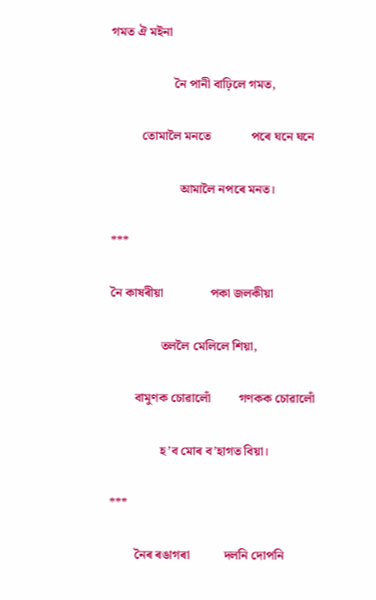গমত ঐ মইনা

                    নৈ পানী বাঢ়িলে গমত,

          তোমালৈ মনতে             পৰে ঘনে ঘনে

                      আমালৈ নপৰে মনত।

***

নৈ কাষৰীয়া               পকা জলকীয়া

                তললৈ মেলিলে শিয়া,

        বামুণক চোৱালোঁ         গণকক চোৱালোঁ

                হ’ব মোৰ ব’হাগত বিয়া।

***

        নৈৰ ৰঙাগৰা           দলনি দোপনি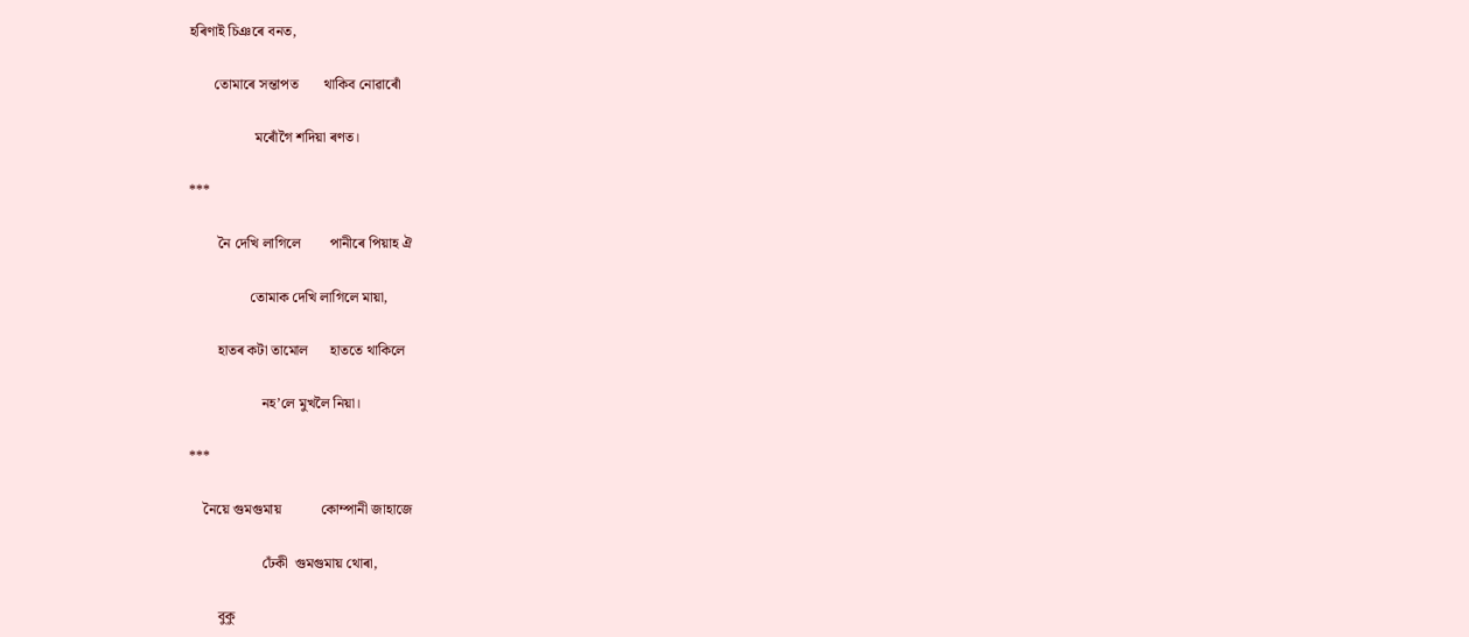হৰিণাই চিঞৰে বনত,

       তোমাৰে সন্তাপত       থাকিব নোৱাৰোঁ

                  মৰোঁগৈ শদিয়া ৰণত।

***

        নৈ দেখি লাগিলে        পানীৰে পিয়াহ ঐ

                 তোমাক দেখি লাগিলে মায়া,

        হাতৰ কটা তামোল      হাততে থাকিলে

                    নহ’লে মুখলৈ নিয়া।

***

    নৈয়ে গুমগুমায়           কোম্পানী জাহাজে

                    ঢেঁকী  গুমগুমায় থোৰা,

        বুকু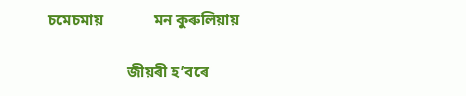চমেচমায়             মন কুৰুলিয়ায়

                    জীয়ৰী হ’বৰে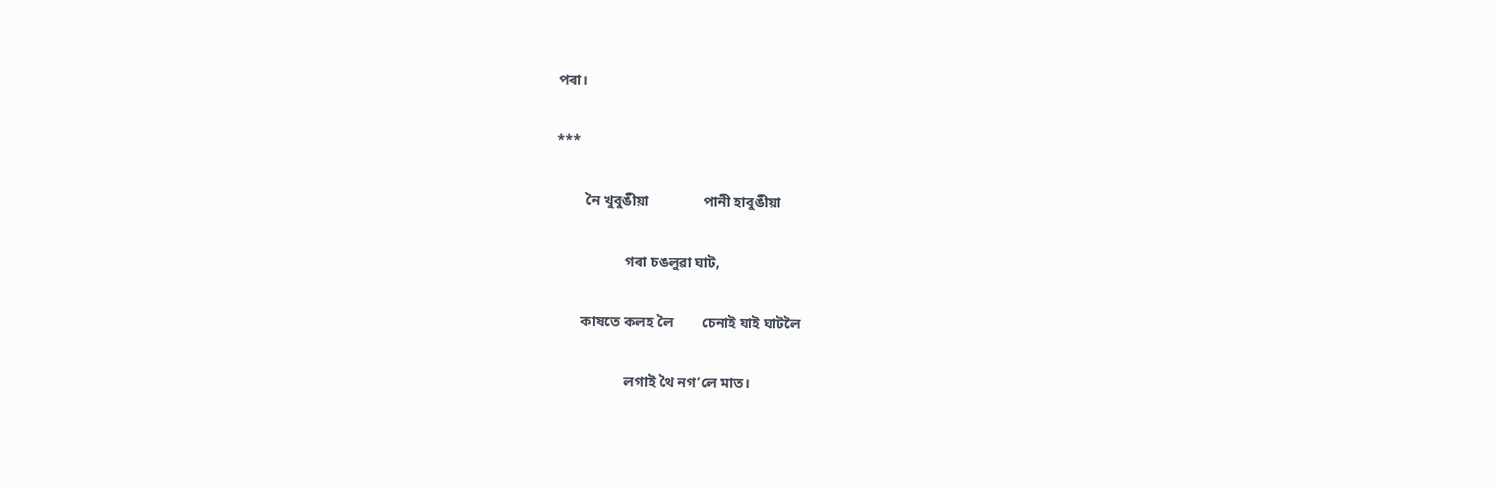পৰা।

***

        নৈ খুবুঙীয়া               পানী হাবুঙীয়া

                   গৰা চঙলুৱা ঘাট,

       কাষতে কলহ লৈ        চেনাই যাই ঘাটলৈ

                   লগাই থৈ নগ’লে মাত।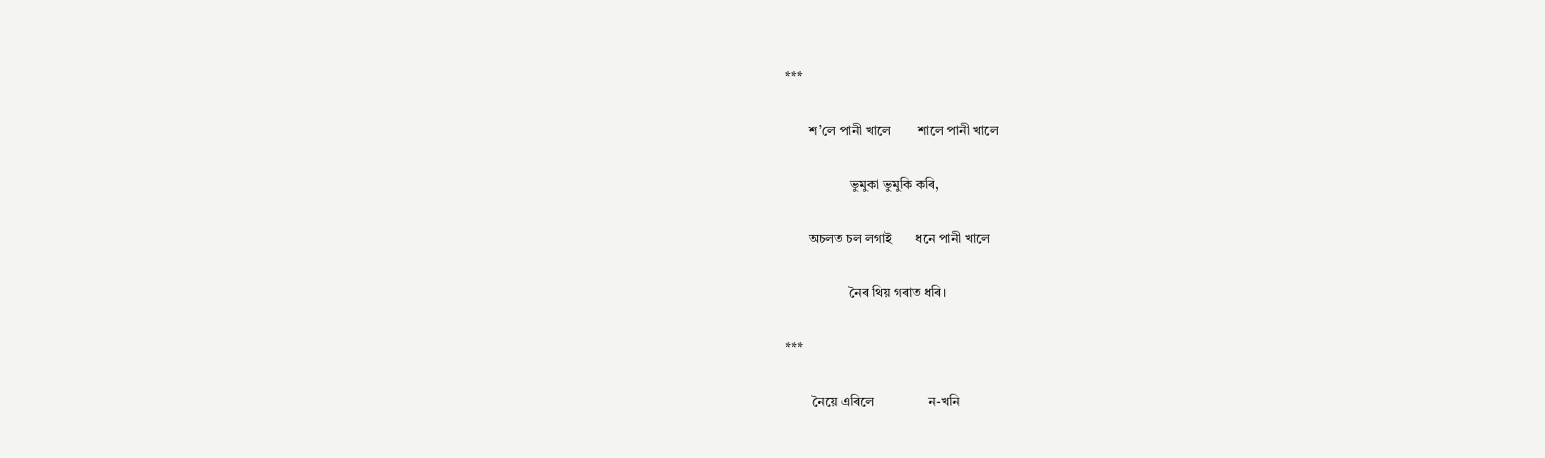***

       শ’লে পানী খালে        শালে পানী খালে

                   ভুমুকা ভুমুকি কৰি,

       অচলত চল লগাই       ধনে পানী খালে

                   নৈৰ থিয় গৰাত ধৰি।

***

        নৈয়ে এৰিলে                ন-খনি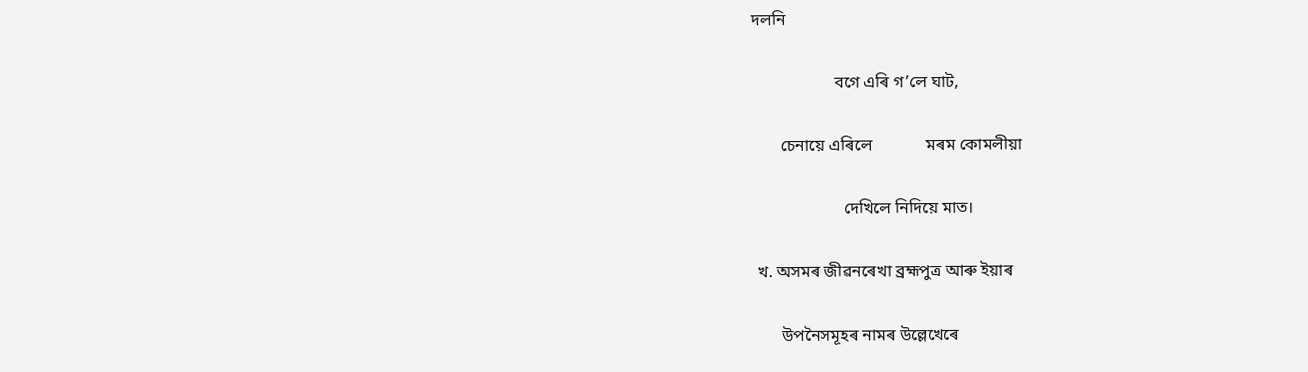দলনি

                    বগে এৰি গ’লে ঘাট,

       চেনায়ে এৰিলে             মৰম কোমলীয়া

                      দেখিলে নিদিয়ে মাত।

 খ. অসমৰ জীৱনৰেখা ব্ৰহ্মপুত্ৰ আৰু ইয়াৰ

       উপনৈসমূহৰ নামৰ উল্লেখেৰে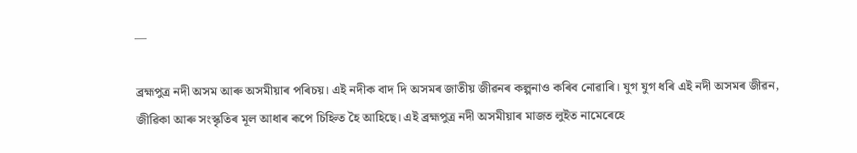—

ব্ৰহ্মপুত্ৰ নদী অসম আৰু অসমীয়াৰ পৰিচয়। এই নদীক বাদ দি অসমৰ জাতীয় জীৱনৰ কল্পনাও কৰিব নোৱাৰি। যুগ যুগ ধৰি এই নদী অসমৰ জীৱন, জীৱিকা আৰু সংস্কৃতিৰ মূল আধাৰ ৰূপে চিহ্নিত হৈ আহিছে। এই ব্ৰহ্মপুত্ৰ নদী অসমীয়াৰ মাজত লুইত নামেৰেহে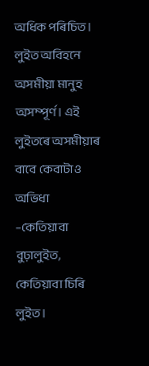অধিক পৰিচিত। লুইত অবিহনে অসমীয়া মানুহ অসম্পূৰ্ণ। এই লুইতৰে অসমীয়াৰ বাবে কেবাটাও অভিধা –কেতিয়াবা বুঢ়ালুইত, কেতিয়াবা চিৰি লুইত।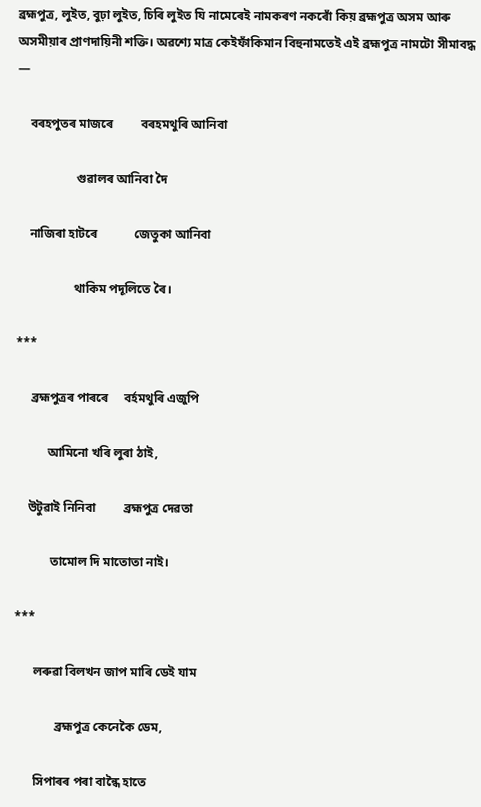ব্ৰহ্মপুত্ৰ, লুইত, বুঢ়া লুইত, চিৰি লুইত যি নামেৰেই নামকৰণ নকৰোঁ কিয় ব্ৰহ্মপুত্ৰ অসম আৰু অসমীয়াৰ প্ৰাণদায়িনী শক্তি। অৱশ্যে মাত্ৰ কেইফাঁকিমান বিহুনামতেই এই ব্ৰহ্মপুত্ৰ নামটো সীমাবদ্ধ —

    বৰহপুতৰ মাজৰে         বৰহমথুৰি আনিবা

                   গুৱালৰ আনিবা দৈ

    নাজিৰা হাটৰে            জেতুকা আনিবা

                  থাকিম পদূলিতে ৰৈ।

***

     ব্ৰহ্মপুত্ৰৰ পাৰৰে     বৰ্হমথুৰি এজুপি

          আমিনো খৰি লুৰা ঠাই,

    উটুৱাই নিনিবা         ব্ৰহ্মপুত্ৰ দেৱতা

           তামোল দি মাতোতা নাই।

***

      লৰুৱা বিলখন জাপ মাৰি ডেই যাম

             ব্ৰহ্মপুত্ৰ কেনেকৈ ডেম,

      সিপাৰৰ পৰা বান্ধৈ হাতে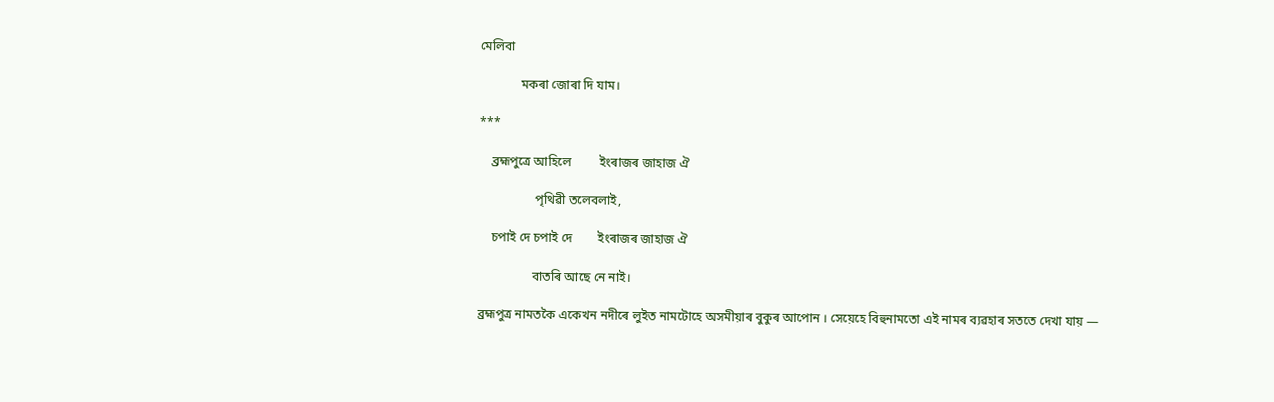মেলিবা

             মকৰা জোৰা দি যাম।

***

    ব্ৰহ্মপুত্ৰে আহিলে         ইংৰাজৰ জাহাজ ঐ

                  পৃথিৱী তলেবলাই,

    চপাই দে চপাই দে        ইংৰাজৰ জাহাজ ঐ

                 বাতৰি আছে নে নাই।

ব্ৰহ্মপুত্ৰ নামতকৈ একেখন নদীৰে লুইত নামটোহে অসমীয়াৰ বুকুৰ আপোন । সেয়েহে বিহুনামতো এই নামৰ ব্যৱহাৰ সততে দেখা যায় —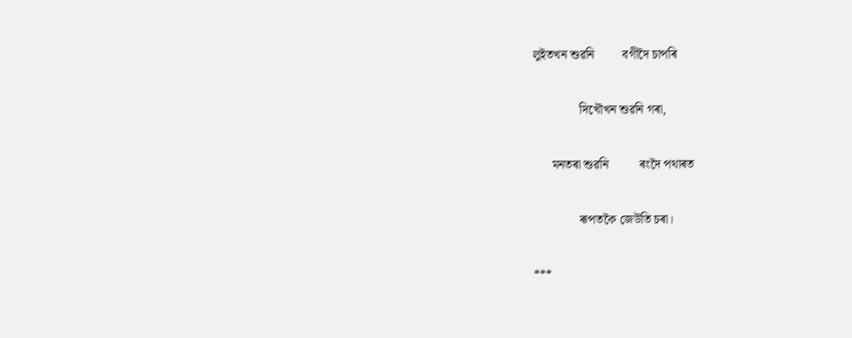লুইতখন শুৱনি         বগীদৈ চাপৰি

               দিখৌখন শুৱনি গৰা,

      মনতৰা শুৱনি          ৰংদৈ পথাৰত

               ৰূপতকৈ জেউতি চৰা।

***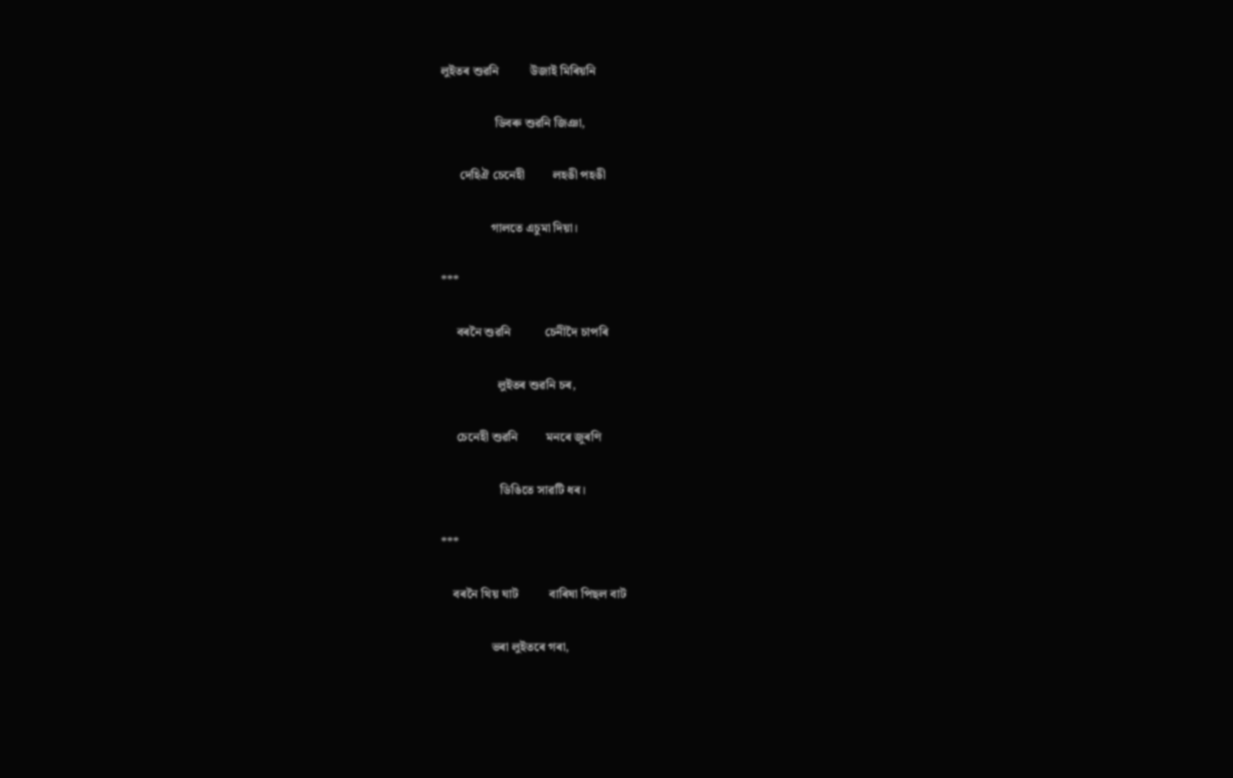লুইতৰ শুৱনি          উজাই মিৰিয়নি

                 ডিবৰু শুৱনি জিঞা,

      দেহিঐ চেনেহী         লহঙী পহঙী

                গালতে এচুমা দিয়া।

***

     বৰনৈ শুৱনি           চেনীদৈ চাপৰি

                  লুইতৰ শুৱনি চৰ,

     চেনেহী শুৱনি         মনৰে জুৰণি

                   ডিঙিতে সাৱটি ধৰ।

***

    বৰনৈ থিয় ঘাট          বাৰিষা পিছল বাট

                ভৰা লুইতৰে গৰা,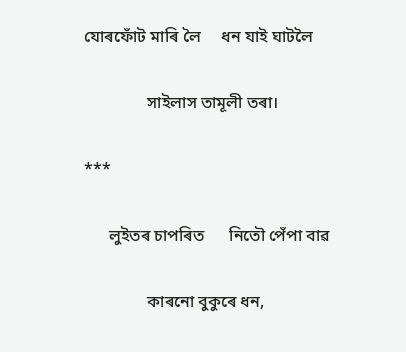যোৰফোঁট মাৰি লৈ     ধন যাই ঘাটলৈ

               সাইলাস তামূলী তৰা।

***

      লুইতৰ চাপৰিত      নিতৌ পেঁপা বাৱ

               কাৰনো বুকুৰে ধন,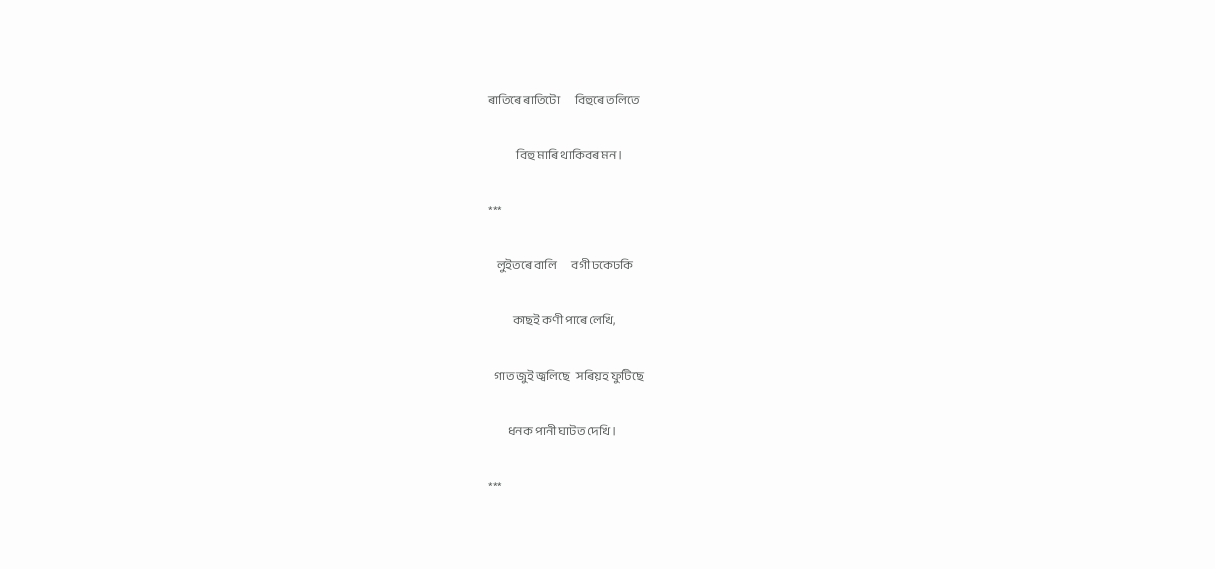ৰাতিৰে ৰাতিটো       বিহুৰে তলিতে

             বিহু মাৰি থাকিবৰ মন।

***

    লুইতৰে বালি       বগী ঢকেঢকি

           কাছই কণী পাৰে লেখি,

   গাত জুই জ্বলিছে   সৰিয়হ ফুটিছে

         ধনক পানী ঘাটত দেখি।

***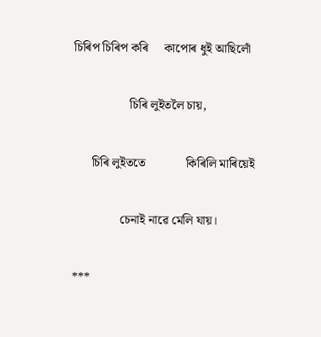চিৰিপ চিৰিপ কৰি     কাপোৰ ধুই আছিলোঁ

                  চিৰি লুইতলৈ চায়,

      চিৰি লুইততে             কিৰিলি মাৰিয়েই

               চেনাই নাৱে মেলি যায়।

***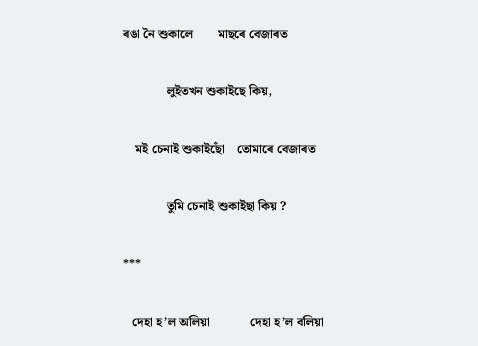ৰঙা নৈ শুকালে        মাছৰে বেজাৰত

              লুইতখন শুকাইছে কিয়,

    মই চেনাই শুকাইছোঁ    তোমাৰে বেজাৰত

              তুমি চেনাই শুকাইছা কিয় ?

***

   দেহা হ’ল অলিয়া             দেহা হ’ল বলিয়া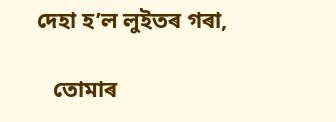দেহা হ’ল লুইতৰ গৰা,

   তোমাৰ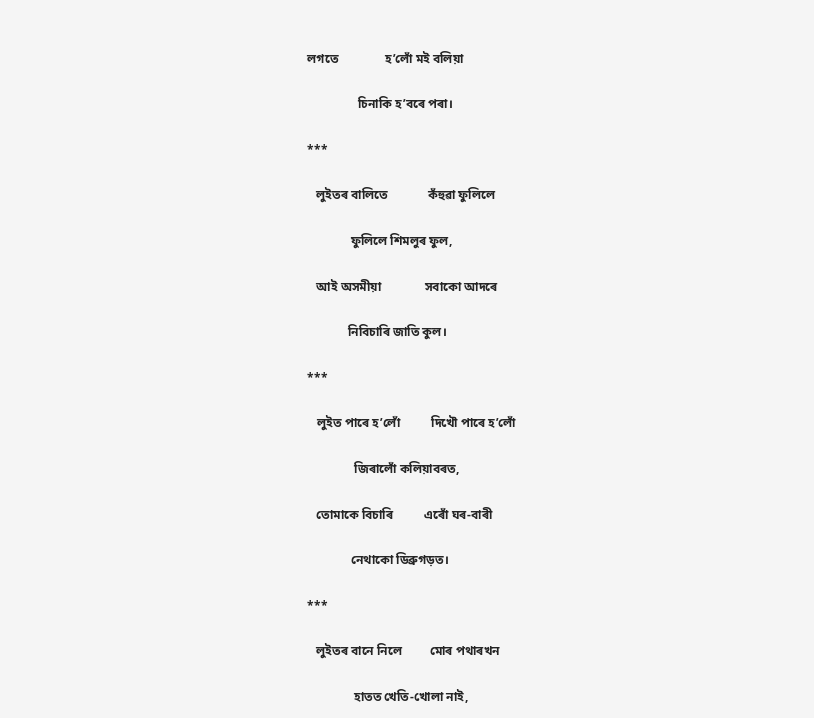লগতে               হ’লোঁ মই বলিয়া

                চিনাকি হ’বৰে পৰা।

***

   লুইতৰ বালিতে             কঁহুৱা ফুলিলে

              ফুলিলে শিমলুৰ ফুল,

   আই অসমীয়া              সবাকো আদৰে

             নিবিচাৰি জাতি কুল।

***

   লুইত পাৰে হ’লোঁ          দিখৌ পাৰে হ’লোঁ

               জিৰালোঁ কলিয়াবৰত,

   তোমাকে বিচাৰি          এৰোঁ ঘৰ-বাৰী

              নেথাকো ডিব্ৰুগড়ত।

***

   লুইতৰ বানে নিলে         মোৰ পথাৰখন

               হাতত খেতি-খোলা নাই,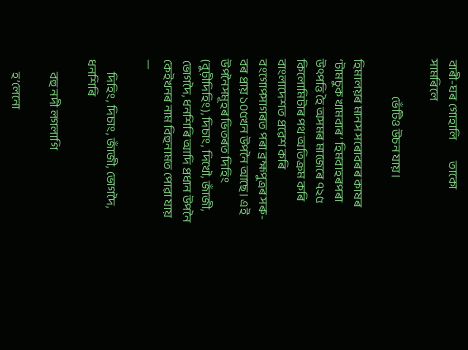বাৰী-ঘৰ গোহালি          তাকো সামৰিলে

                 ভেঁটিও উচন যায়।

হিমালয়ৰ মানস সৰোবৰৰ কাষৰ ‘টামচুক খামবাৰ’ হিমবাহৰপৰা উৎপত্তি হৈ অসমৰ মাজেৰে ৭২৫ কিলোমিটাৰ পথ অতিক্ৰম কৰি বাংলাদেশত প্ৰৱেশ কৰি বংগোপসাগৰত পৰা ব্ৰহ্মপুত্ৰৰ সৰু-বৰ প্ৰায় ১০৫খন উপনৈ আছে। এই উপনৈসমূহৰ ভিতৰত দিহিং (বুঢ়ীদিহিং), দিচাং, দিখৌ, জাঁজী, ভোগদৈ, ধনশিৰি আদি প্ৰধান উপনৈ কেইখনৰ নাম বিহুনামত পোৱা যায় —

      দিহিং, দিচাং, জাঁজী, ভোগদৈ, ধনশিৰি

      বহু নদী লগলাগি

      হ’লেনো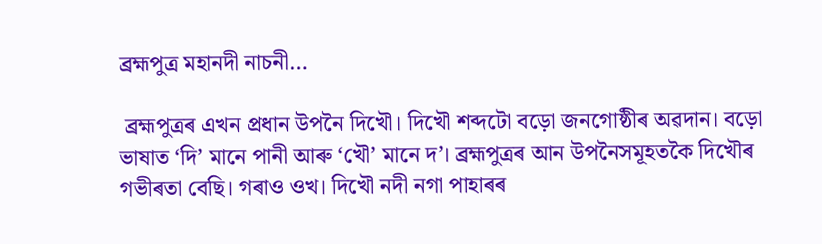ব্ৰহ্মপুত্ৰ মহানদী নাচনী…

 ব্ৰহ্মপুত্ৰৰ এখন প্ৰধান উপনৈ দিখৌ। দিখৌ শব্দটো বড়ো জনগোষ্ঠীৰ অৱদান। বড়ো ভাষাত ‘দি’ মানে পানী আৰু ‘খৌ’ মানে দ’। ব্ৰহ্মপুত্ৰৰ আন উপনৈসমূহতকৈ দিখৌৰ গভীৰতা বেছি। গৰাও ওখ। দিখৌ নদী নগা পাহাৰৰ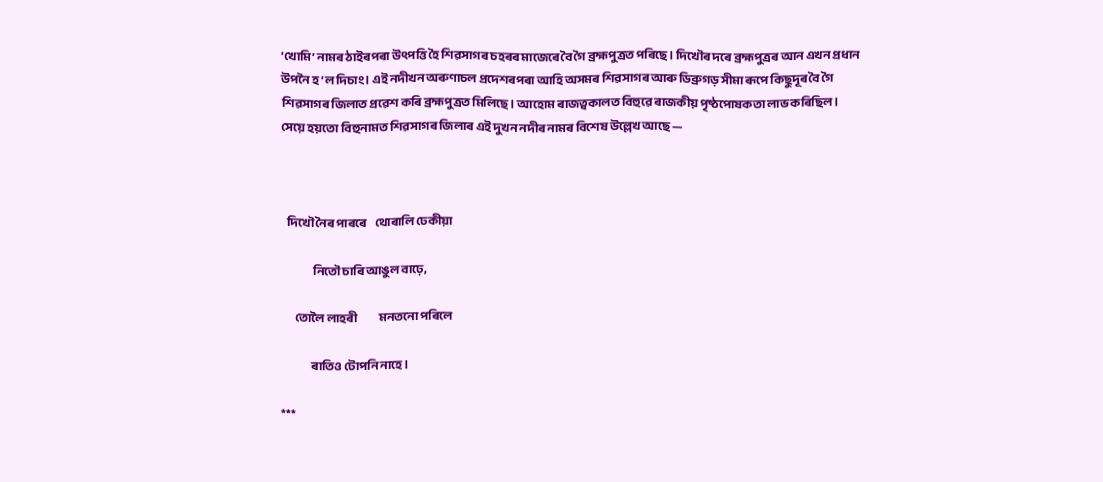‘খোমি’ নামৰ ঠাইৰপৰা উৎপত্তি হৈ শিৱসাগৰ চহৰৰ মাজেৰে বৈ গৈ ব্ৰহ্মপুত্ৰত পৰিছে। দিখৌৰ দৰে ব্ৰহ্মপুত্ৰৰ আন এখন প্ৰধান উপনৈ হ’ল দিচাং। এই নদীখন অৰুণাচল প্ৰদেশৰপৰা আহি অসমৰ শিৱসাগৰ আৰু ডিব্ৰুগড় সীমা ৰূপে কিছুদূৰ বৈ গৈ শিৱসাগৰ জিলাত প্ৰৱেশ কৰি ব্ৰহ্মপুত্ৰত মিলিছে। আহোম ৰাজত্বকালত বিহুৱে ৰাজকীয় পৃষ্ঠপোষকতা লাভ কৰিছিল। সেয়ে হয়তো বিহুনামত শিৱসাগৰ জিলাৰ এই দুখন নদীৰ নামৰ বিশেষ উল্লেখ আছে —



   দিখৌ নৈৰ পাৰৰে    থোৰালি ঢেকীয়া

                নিতৌ চাৰি আঙুল বাঢ়ে,

       তোলৈ লাহৰী           মনতনো পৰিলে

               ৰাতিও টোপনি নাহে।

***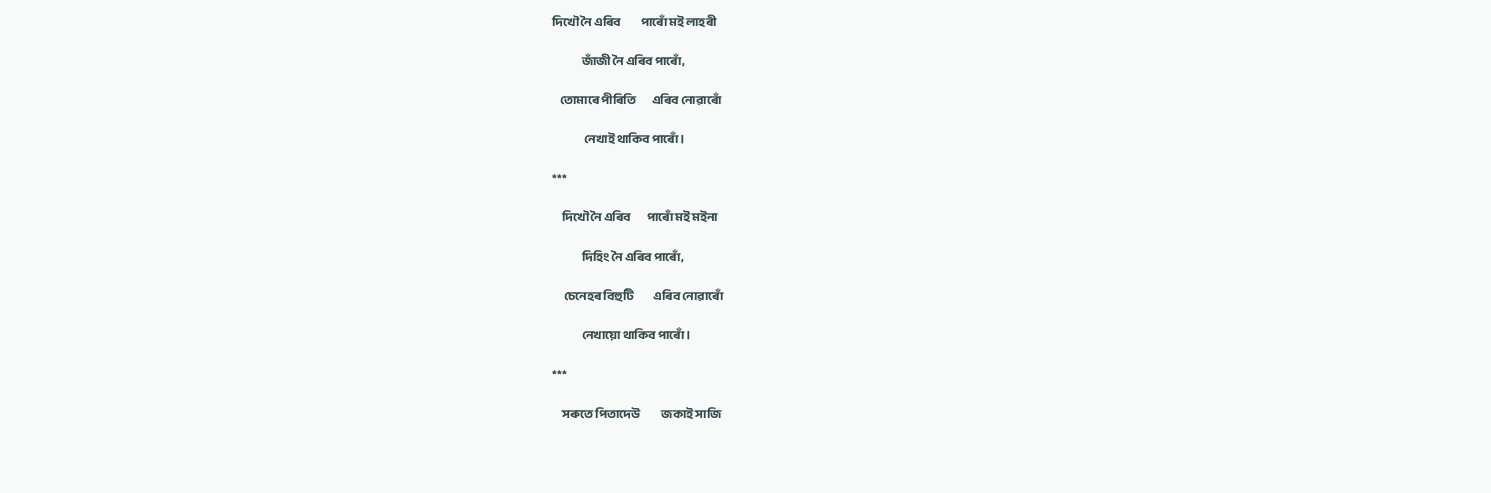দিখৌ নৈ এৰিব          পাৰোঁ মই লাহৰী

               জাঁজী নৈ এৰিব পাৰোঁ,

    তোমাৰে পীৰিতি        এৰিব নোৱাৰোঁ

                নেখাই থাকিব পাৰোঁ।

***

     দিখৌ নৈ এৰিব        পাৰোঁ মই মইনা

               দিহিং নৈ এৰিব পাৰোঁ,

      চেনেহৰ বিহুটি          এৰিব নোৱাৰোঁ

               নেখায়ো থাকিব পাৰোঁ।

***

     সৰুতে পিতাদেউ           জকাই সাজি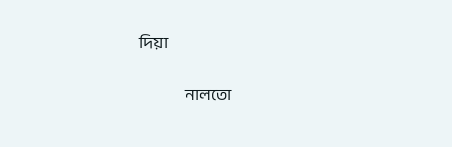দিয়া

                নালতো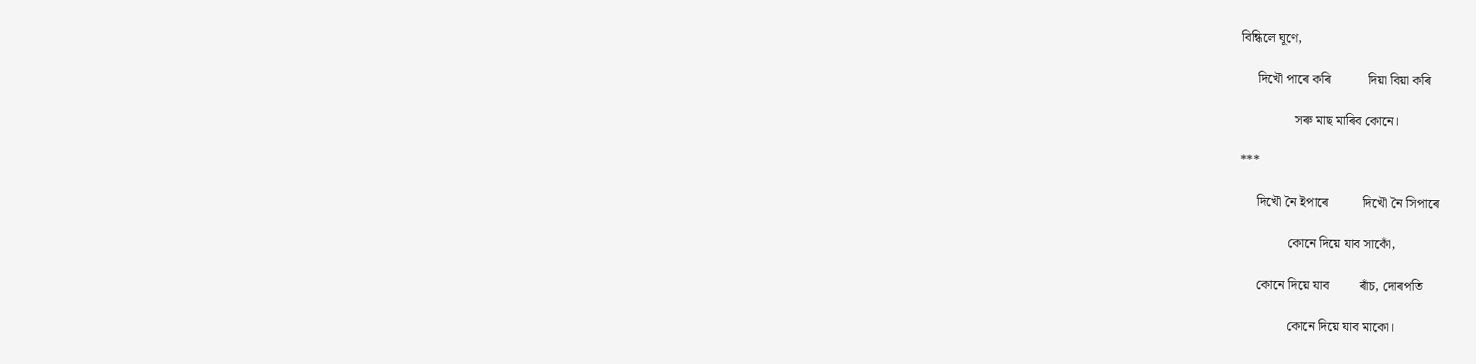বিন্ধিলে ঘূণে,

     দিখৌ পাৰে কৰি           দিয়া বিয়া কৰি

                সৰু মাছ মাৰিব কোনে।

***

     দিখৌ নৈ ইপাৰে          দিখৌ নৈ সিপাৰে

              কোনে দিয়ে যাব সাকোঁ,

     কোনে দিয়ে যাব         ৰাঁচ, দোৰপতি

              কোনে দিয়ে যাব মাকো।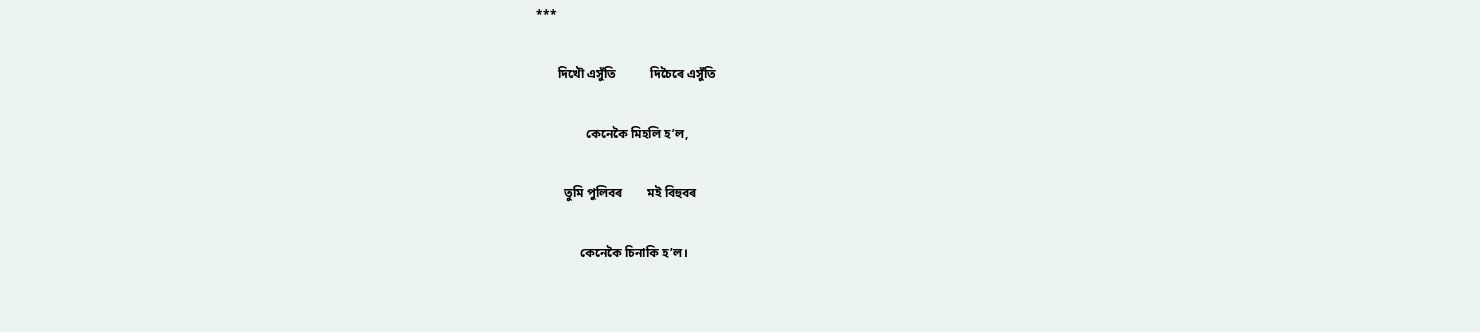***

       দিখৌ এসুঁতি           দিচৈৰে এসুঁতি

                কেনেকৈ মিহলি হ’ল,

         তুমি পুলিবৰ        মই বিহুবৰ

              কেনেকৈ চিনাকি হ’ল।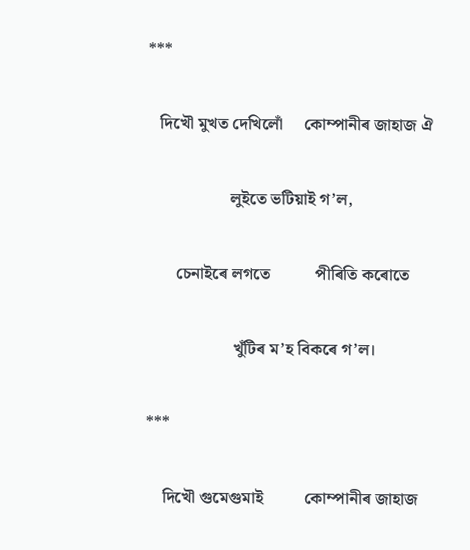***

   দিখৌ মুখত দেখিলোঁ     কোম্পানীৰ জাহাজ ঐ

                    লুইতে ভটিয়াই গ’ল,

       চেনাইৰে লগতে           পীৰিতি কৰোতে

                     খুঁটিৰ ম’হ বিকৰে গ’ল।

***

    দিখৌ গুমেগুমাই          কোম্পানীৰ জাহাজ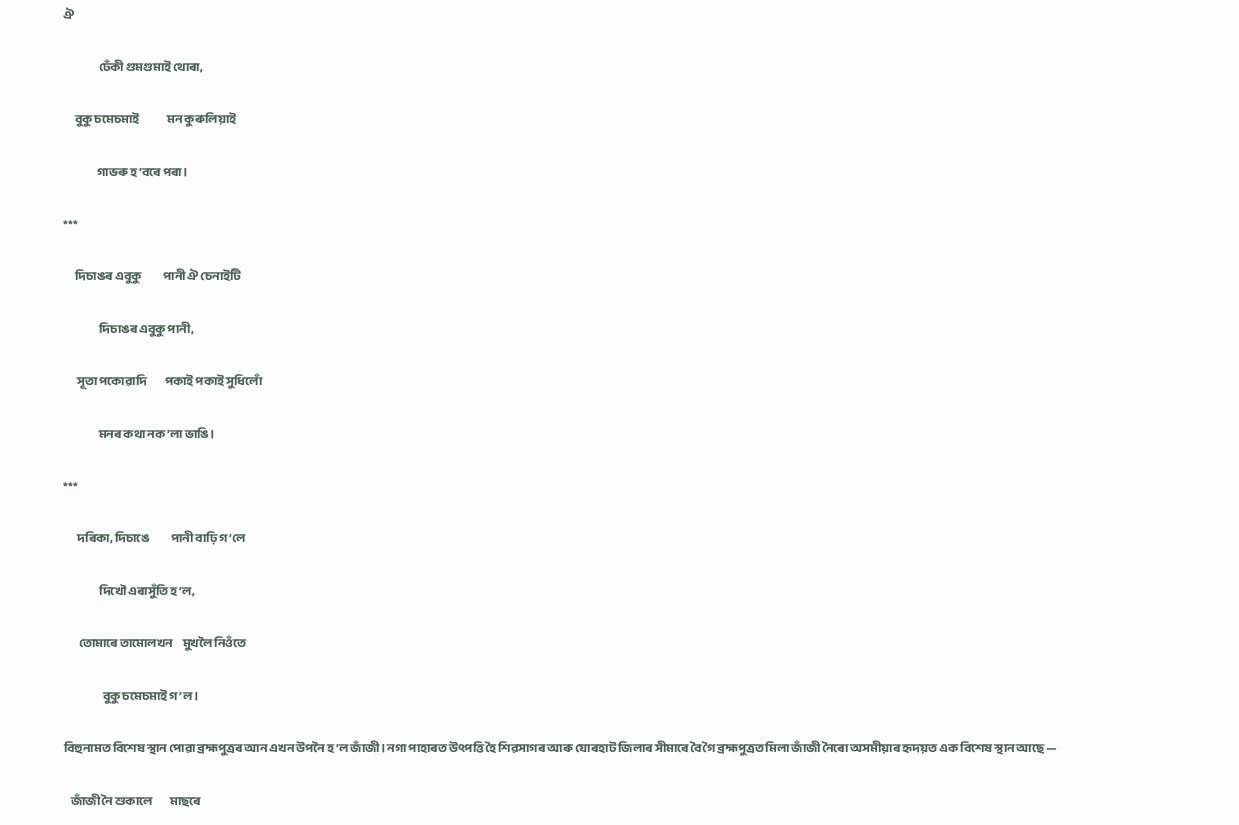ঐ

                  ঢেঁকী গুমগুমাই থোৰা,

      বুকু চমেচমাই              মন কুৰুলিয়াই

                 গাভৰু হ’বৰে পৰা।

***

      দিচাঙৰ এবুকু           পানী ঐ চেনাইটি

                  দিচাঙৰ এবুকু পানী,

       সূতা পকোৱাদি         পকাই পকাই সুধিলোঁ

                  মনৰ কথা নক’লা ভাঙি।

***

       দৰিকা, দিচাঙে           পানী বাঢ়ি গ’লে

                  দিখৌ এৰাসুঁতি হ’ল,

        তোমাৰে তামোলখন     মুখলৈ নিওঁতে

                    বুকু চমেচমাই গ’ল।

বিহুনামত বিশেষ স্থান পোৱা ব্ৰহ্মপুত্ৰৰ আন এখন উপনৈ হ’ল জাঁজী। নগা পাহাৰত উৎপত্তি হৈ শিৱসাগৰ আৰু যোৰহাট জিলাৰ সীমাৰে বৈ গৈ ব্ৰহ্মপুত্ৰত মিলা জাঁজী নৈৰো অসমীয়াৰ হৃদয়ত এক বিশেষ স্থান আছে —

    জাঁজী নৈ শুকালে         মাছৰে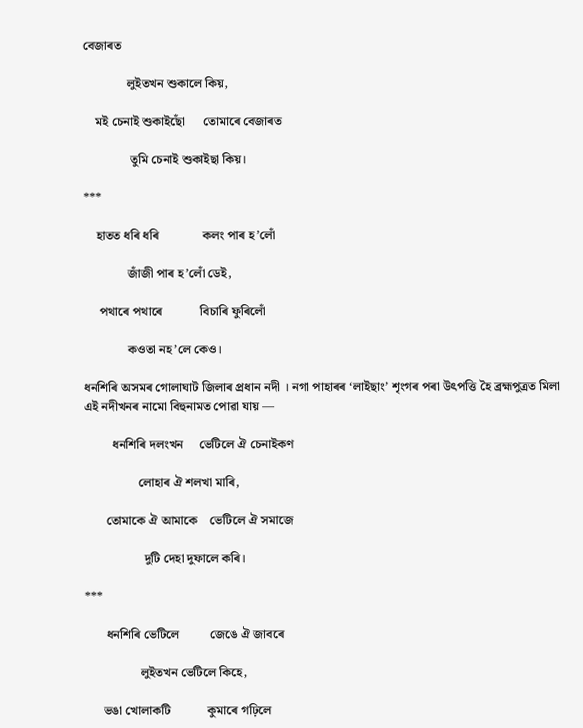বেজাৰত

              লুইতখন শুকালে কিয়,

    মই চেনাই শুকাইছোঁ      তোমাৰে বেজাৰত

               তুমি চেনাই শুকাইছা কিয়।

***

    হাতত ধৰি ধৰি              কলং পাৰ হ’লোঁ

              জাঁজী পাৰ হ’লোঁ ডেই,

     পথাৰে পথাৰে            বিচাৰি ফুৰিলোঁ

              কওতা নহ’লে কেও।

ধনশিৰি অসমৰ গোলাঘাট জিলাৰ প্ৰধান নদী । নগা পাহাৰৰ ‘লাইছাং’ শৃংগৰ পৰা উৎপত্তি হৈ ব্ৰহ্মপুত্ৰত মিলা এই নদীখনৰ নামো বিহুনামত পোৱা যায় —

         ধনশিৰি দলংখন     ভেটিলে ঐ চেনাইকণ

                 লোহাৰ ঐ শলখা মাৰি,

       তোমাকে ঐ আমাকে    ভেটিলে ঐ সমাজে

                   দুটি দেহা দুফালে কৰি।

***

       ধনশিৰি ভেটিলে          জেঙে ঐ জাবৰে

                  লুইতখন ভেটিলে কিহে,

      ভঙা খোলাকটি            কুমাৰে গঢ়িলে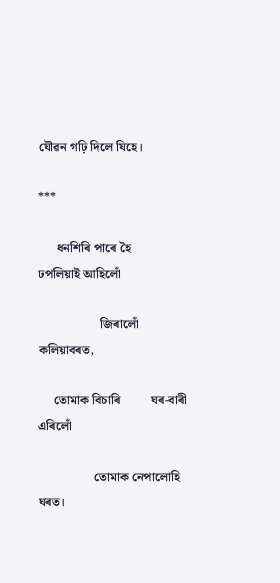যৌৱন গঢ়ি দিলে যিহে।

***

      ধনশিৰি পাৰে হৈ        ঢপলিয়াই আহিলোঁ

                    জিৰালোঁ কলিয়াবৰত,

     তোমাক বিচাৰি          ঘৰ-বাৰী এৰিলোঁ

                  তোমাক নেপালোহি ঘৰত।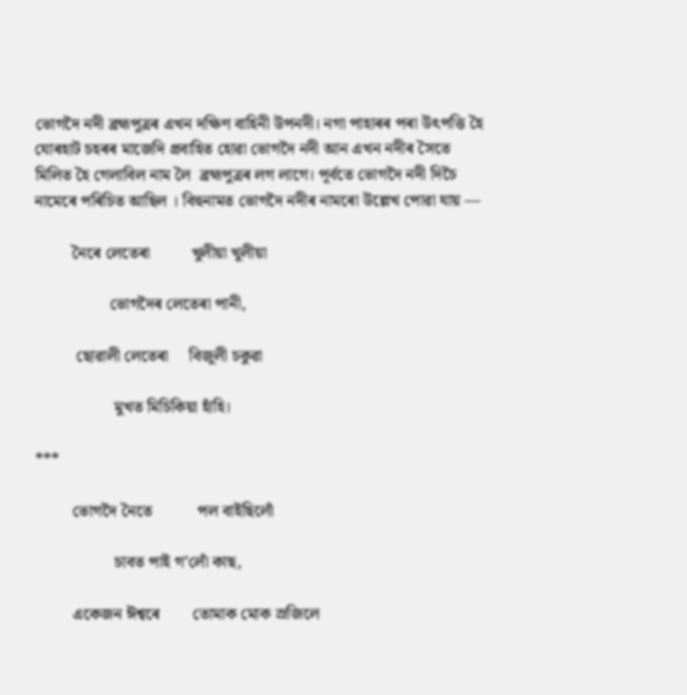ভোগদৈ নদী ব্ৰহ্মপুত্ৰৰ এখন দক্ষিণ বাহিনী উপনদী। নগা পাহাৰৰ পৰা উৎপত্তি হৈ যোৰহাট চহৰৰ মাজেদি প্ৰবাহিত হোৱা ভোগদৈ নদী আন এখন নদীৰ সৈতে মিলিত হৈ গেলাবিল নাম লৈ  ব্ৰহ্মপুত্ৰৰ লগ লাগে। পূৰ্বতে ভোগদৈ নদী দিচৈ নামেৰে পৰিচিত আছিল । বিহুনামত ভোগদৈ নদীৰ নামৰো উল্লেখ পোৱা যায় —

         নৈৰে লেতেৰা          খুলীয়া খুলীয়া

                  ভোগদৈৰ লেতেৰা পানী,

          ছোৱালী লেতেৰা     বিজুলী চকুৱা

                   মুখত মিচিকিয়া হাঁহি।

***

         ভোগদৈ নৈতে           পল বাইছিলোঁ

                   চাবত পাই গ’লোঁ কাছ,

         একেজন ঈশ্বৰে        তোমাক মোক স্ৰজিলে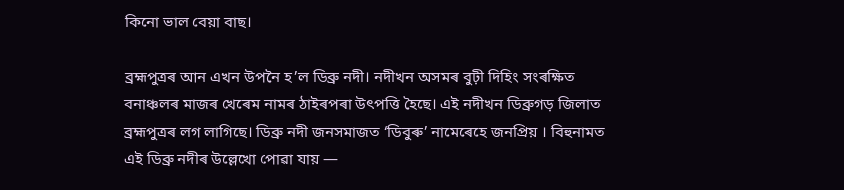কিনো ভাল বেয়া বাছ।

ব্ৰহ্মপুত্ৰৰ আন এখন উপনৈ হ’ল ডিব্ৰু নদী। নদীখন অসমৰ বুঢ়ী দিহিং সংৰক্ষিত বনাঞ্চলৰ মাজৰ খেৰেম নামৰ ঠাইৰপৰা উৎপত্তি হৈছে। এই নদীখন ডিব্ৰুগড় জিলাত ব্ৰহ্মপুত্ৰৰ লগ লাগিছে। ডিব্ৰু নদী জনসমাজত ‘ডিবুৰু’ নামেৰেহে জনপ্ৰিয় । বিহুনামত এই ডিব্ৰু নদীৰ উল্লেখো পোৱা যায় —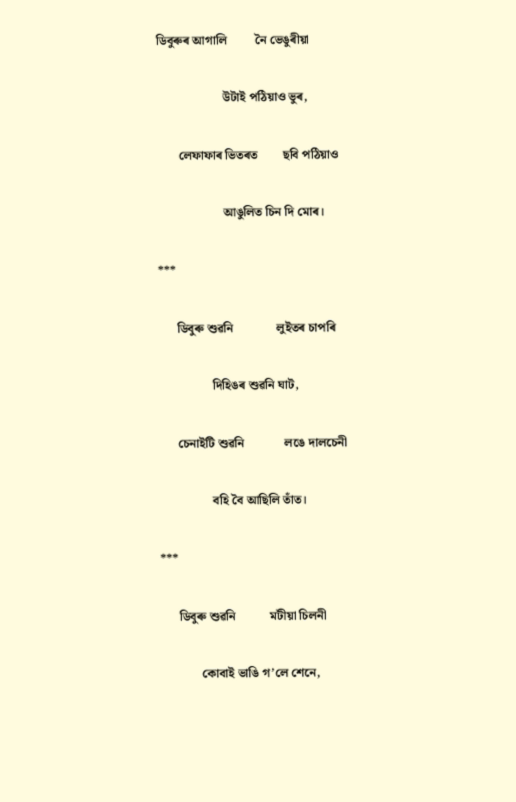ডিবুৰুৰ আগালি         নৈ ভেঙুৰীয়া

                     উটাই পঠিয়াও ভুৰ,

       লেফাফাৰ ভিতৰত        ছবি পঠিয়াও

                     আঙুলিত চিন দি মোৰ।

***

      ডিবুৰু শুৱনি              লুইতৰ চাপৰি

                 দিহিঙৰ শুৱনি ঘাট,

      চেনাইটি শুৱনি             লঙে দালচেনী

                 বহি বৈ আছিলি তাঁত।

***

      ডিবুৰু শুৱনি           মটীয়া চিলনী

             কোবাই ভাঙি গ’লে শেনে,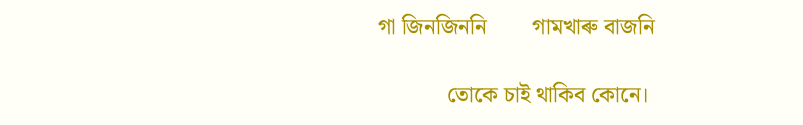গা জিনজিননি        গামখাৰু বাজনি

            তোকে চাই থাকিব কোনে।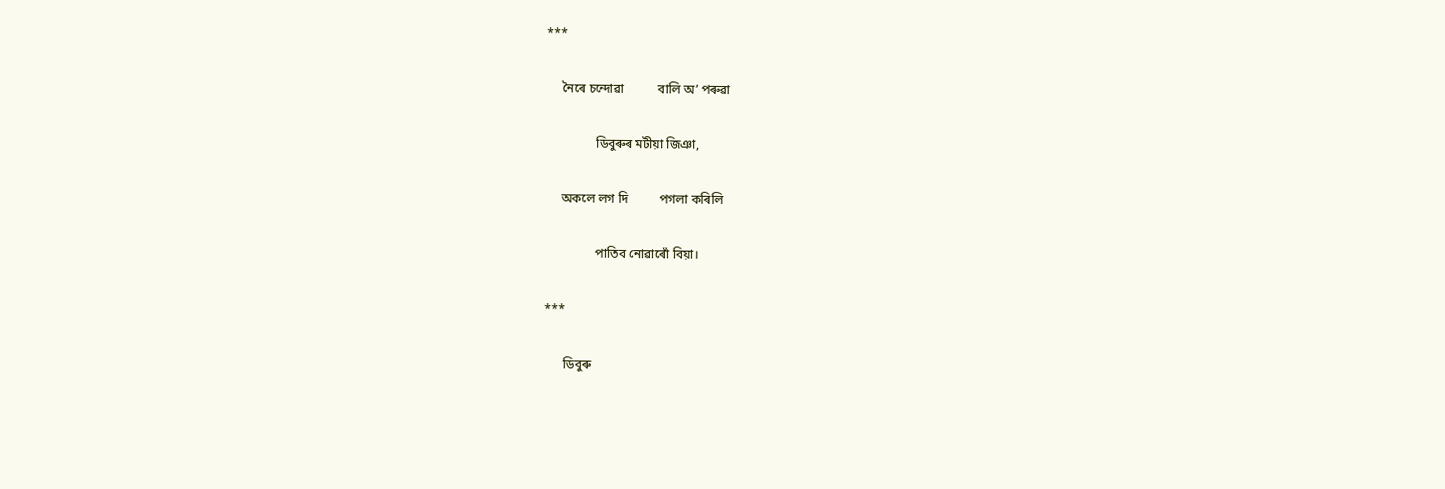***

     নৈৰে চন্দোৱা           বালি অ’ পৰুৱা

                ডিবুৰুৰ মটীয়া জিঞা,

     অকলে লগ দি          পগলা কৰিলি

                পাতিব নোৱাৰোঁ বিয়া।

***

      ডিবুৰু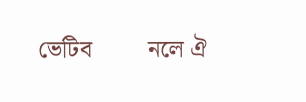ভেটিব         নলে‌ ঐ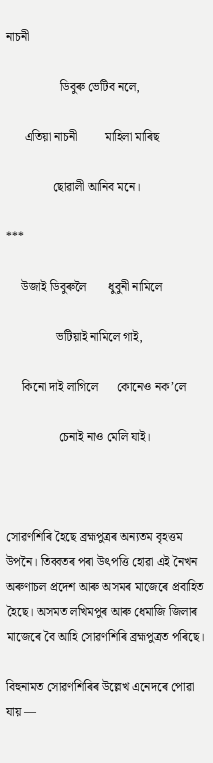নাচনী

                 ডিবুৰু ভেটিব নলে,

      এতিয়া নাচনী         মাহিলা মাৰিছ

               ছোৱালী আনিব মনে।

***

     উজাই ডিবুৰুলৈ       ধুবুনী নামিলে

                ভটিয়াই নামিলে গাই,

     কিনো দাই লাগিলে      কোনেও নক’লে

                 চেনাই নাও মেলি যাই।



সোৱণশিৰি হৈছে ব্ৰহ্মপুত্ৰৰ অন্যতম বৃহত্তম উপনৈ। তিব্বতৰ পৰা উৎপত্তি হোৱা এই নৈখন অৰুণাচল প্ৰদেশ আৰু অসমৰ মাজেৰে প্ৰবাহিত হৈছে। অসমত লখিমপুৰ আৰু ধেমাজি জিলাৰ মাজেৰে বৈ আহি সোৱণশিৰি ব্ৰহ্মপুত্ৰত পৰিছে।

বিহুনামত সোৱণশিৰিৰ উল্লেখ এনেদৰে পোৱা যায় —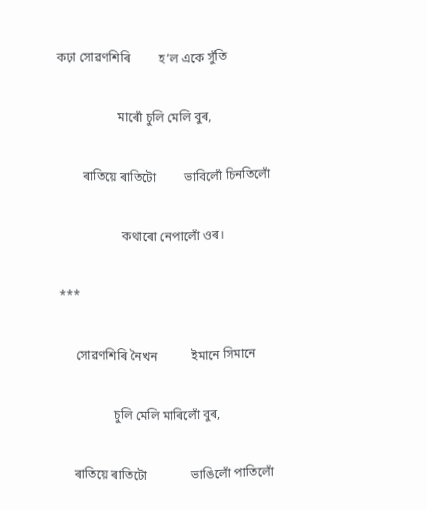কঢ়া সোৱণশিৰি         হ’ল একে সুঁতি

                   মাৰোঁ চুলি মেলি বুৰ,

        ৰাতিয়ে ৰাতিটো         ভাবিলোঁ চিনতিলোঁ

                    কথাৰো নেপালোঁ ওৰ।

***

     সোৱণশিৰি নৈখন           ইমানে সিমানে

                 চুলি মেলি মাৰিলোঁ বুৰ,

    ৰাতিয়ে ৰাতিটো              ভাঙিলোঁ পাতিলোঁ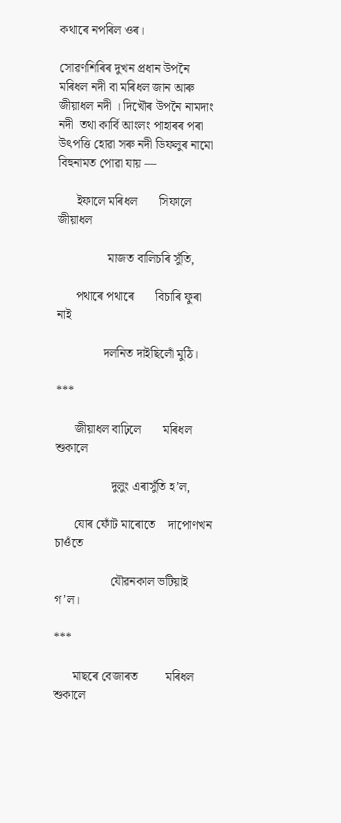কথাৰে নপৰিল ওৰ।

সোৱণশিৰিৰ দুখন প্ৰধান উপনৈ মৰিধল নদী বা মৰিধল জান আৰু জীয়াধল নদী । দিখৌৰ উপনৈ নামদাং নদী  তথা কাৰ্বি আংলং পাহাৰৰ পৰা উৎপত্তি হোৱা সৰু নদী ডিফলুৰ নামো বিহুনামত পোৱা যায় —

      ইফালে মৰিধল       সিফালে জীয়াধল

                মাজত বালিচৰি সুঁতি,

      পথাৰে পথাৰে       বিচাৰি ফুৰা নাই

               দলনিত দাইছিলোঁ মুঠি।

***

      জীয়াধল বাঢ়িলে       মৰিধল শুকালে

                  দুলুং এৰাসুঁতি হ’ল,

      যোৰ ফোঁট মাৰোতে    দাপোণখন চাওঁতে

                  যৌৱনকাল ভটিয়াই গ’ল।

***

      মাছৰে বেজাৰত         মৰিধল শুকালে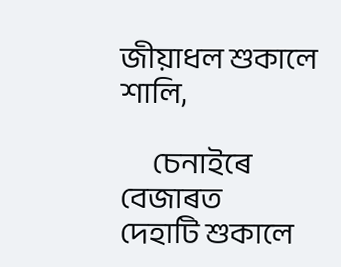জীয়াধল শুকালে শালি,

      চেনাইৰে বেজাৰত       দেহাটি শুকালে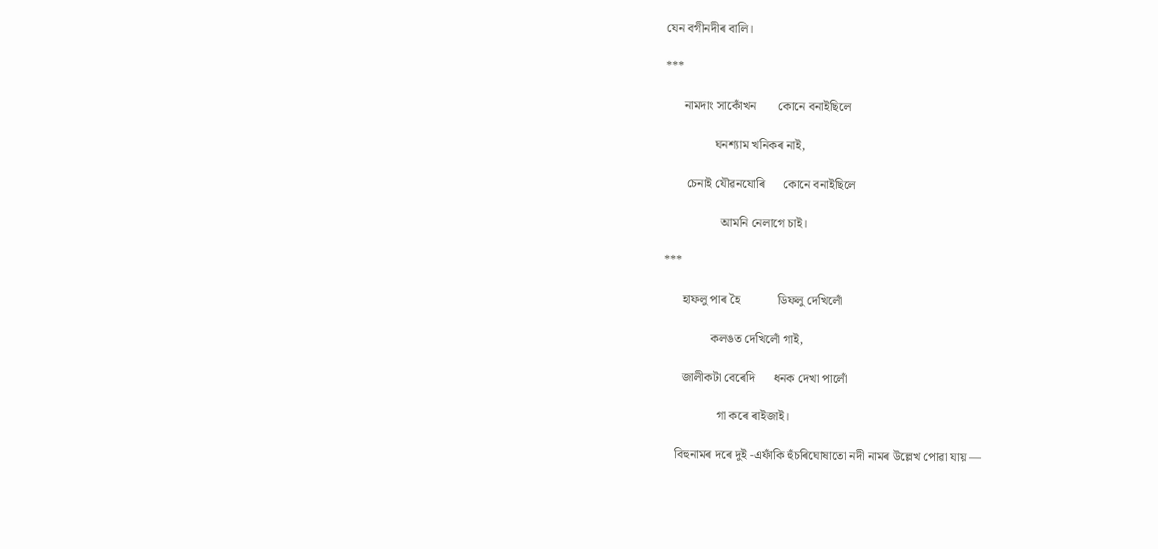যেন বগীনদীৰ বালি।

***

      নামদাং সাকোঁখন       কোনে বনাইছিলে

                ঘনশ্যাম খনিকৰ নাই,

       চেনাই যৌৱনযোৰি      কোনে বনাইছিলে

                  আমনি নেলাগে চাই।

***

      হাফলু পাৰ হৈ            ডিফলু দেখিলোঁ

               কলঙত দেখিলোঁ গাই,

      জালীকটা বেৰেদি      ধনক দেখা পালোঁ

                 গা কৰে ৰাইজাই।

    বিহুনামৰ দৰে দুই -এফাঁকি হুঁচৰিঘোষাতো নদী নামৰ উল্লেখ পোৱা যায় —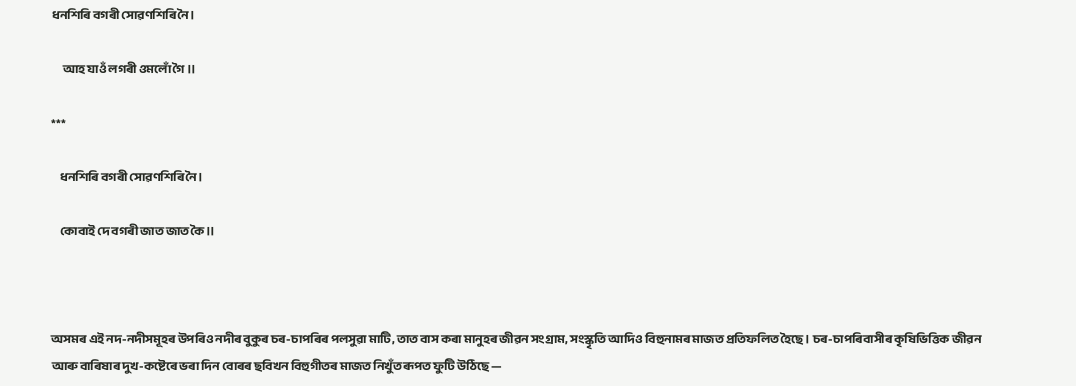ধনশিৰি বগৰী সোৱণশিৰি নৈ।

      আহ যাওঁ লগৰী ওমলোঁ গৈ ।।

***

    ধনশিৰি বগৰী সোৱণশিৰি নৈ।

    কোবাই দে বগৰী জাত জাত কৈ।।



অসমৰ এই নদ-নদীসমূহৰ উপৰিও নদীৰ বুকুৰ চৰ-চাপৰিৰ পলসুৱা মাটি, তাত বাস কৰা মানুহৰ জীৱন সংগ্ৰাম, সংস্কৃতি আদিও বিহুনামৰ মাজত প্ৰতিফলিত হৈছে। চৰ-চাপৰিবাসীৰ কৃষিভিত্তিক জীৱন আৰু বাৰিষাৰ দুখ-কষ্টেৰে ভৰা দিন বোৰৰ ছবিখন বিহুগীতৰ মাজত নিখুঁত ৰূপত ফুটি উঠিছে —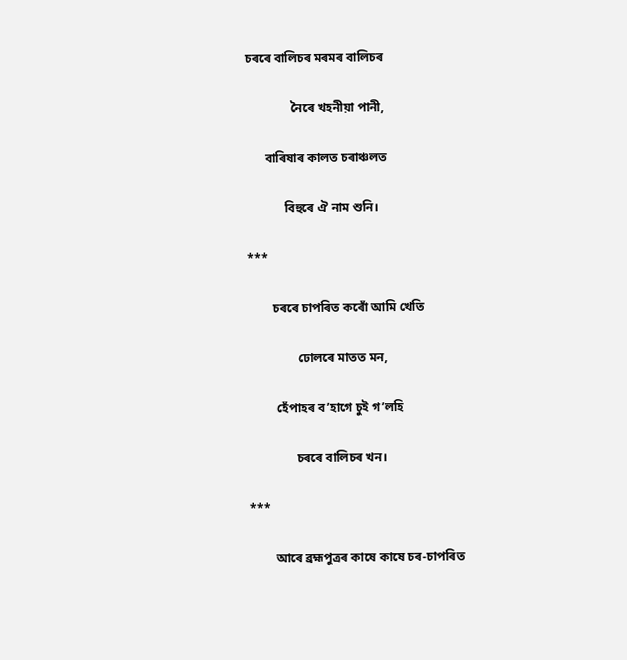চৰৰে বালিচৰ মৰমৰ বালিচৰ

              নৈৰে খহনীয়া পানী,

      বাৰিষাৰ কালত চৰাঞ্চলত

            বিহুৰে ঐ নাম শুনি।

***

        চৰৰে চাপৰিত কৰোঁ আমি খেতি

                ঢোলৰে মাতত মন,

         হেঁপাহৰ ব’হাগে চুই গ’লহি

               চৰৰে বালিচৰ খন।

***

        আৰে ব্ৰহ্মপুত্ৰৰ কাষে কাষে চৰ-চাপৰিত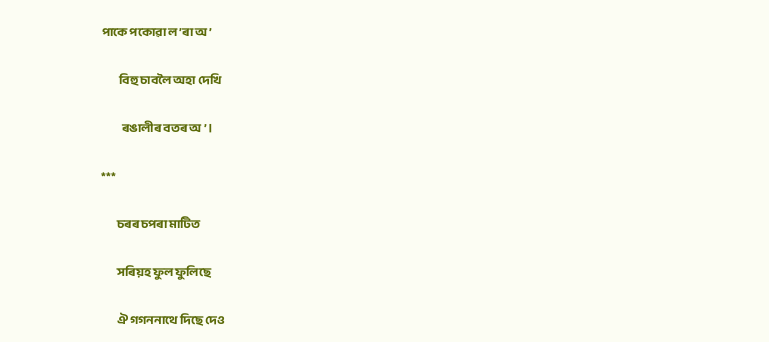পাকে পকোৱা ল’ৰা অ’

         বিহু চাবলৈ অহা দেখি

          ৰঙালীৰ বতৰ অ’।

***

        চৰৰ চপৰা মাটিত

        সৰিয়হ ফুল ফুলিছে

        ঐ গগননাথে দিছে দেও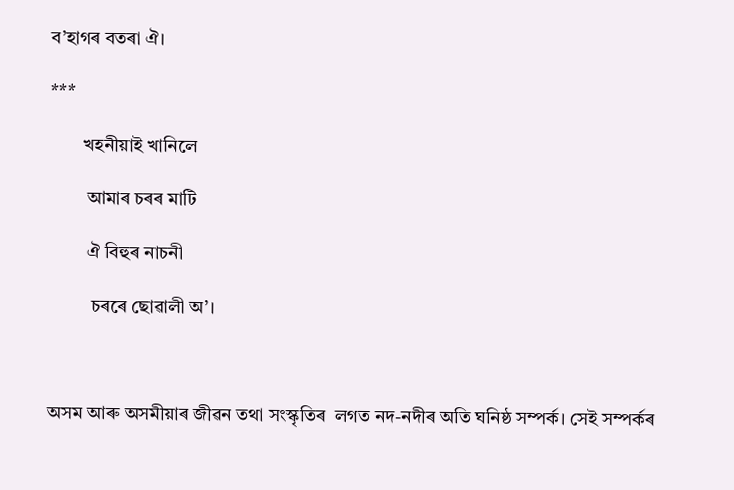ব’হাগৰ বতৰা ঐ।

***

       খহনীয়াই খানিলে

        আমাৰ চৰৰ মাটি

        ঐ বিহুৰ নাচনী

         চৰৰে ছোৱালী অ’।



অসম আৰু অসমীয়াৰ জীৱন তথা সংস্কৃতিৰ  লগত নদ-নদীৰ অতি ঘনিষ্ঠ সম্পৰ্ক। সেই সম্পৰ্কৰ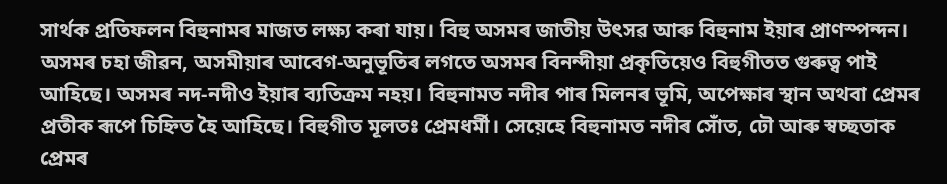সাৰ্থক প্ৰতিফলন বিহুনামৰ মাজত লক্ষ্য কৰা যায়। বিহু অসমৰ জাতীয় উৎসৱ আৰু বিহুনাম ইয়াৰ প্ৰাণস্পন্দন। অসমৰ চহা জীৱন, অসমীয়াৰ আবেগ-অনুভূতিৰ লগতে অসমৰ বিনন্দীয়া প্ৰকৃতিয়েও বিহুগীতত গুৰুত্ব পাই আহিছে। অসমৰ নদ-নদীও ইয়াৰ ব্যতিক্ৰম নহয়। বিহুনামত নদীৰ পাৰ মিলনৰ ভূমি, অপেক্ষাৰ স্থান অথবা প্ৰেমৰ প্ৰতীক ৰূপে চিহ্নিত হৈ আহিছে। বিহুগীত মূলতঃ প্ৰেমধৰ্মী। সেয়েহে বিহুনামত নদীৰ সোঁত, ঢৌ আৰু স্বচ্ছতাক প্ৰেমৰ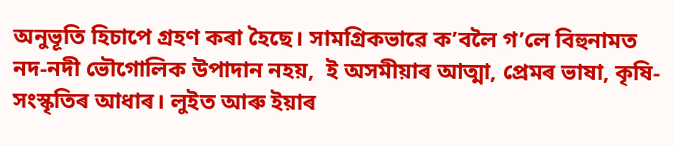অনুভূতি হিচাপে গ্ৰহণ কৰা হৈছে। সামগ্ৰিকভাৱে ক’বলৈ গ’লে বিহুনামত নদ-নদী ভৌগোলিক উপাদান নহয়,  ই অসমীয়াৰ আত্মা, প্ৰেমৰ ভাষা, কৃষি-সংস্কৃতিৰ আধাৰ। লুইত আৰু ইয়াৰ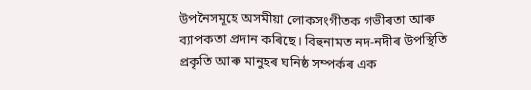উপনৈসমূহে অসমীয়া লোকসংগীতক গভীৰতা আৰু ব্যাপকতা প্ৰদান কৰিছে। বিহুনামত নদ-নদীৰ উপস্থিতি প্ৰকৃতি আৰু মানুহৰ ঘনিষ্ঠ সম্পৰ্কৰ এক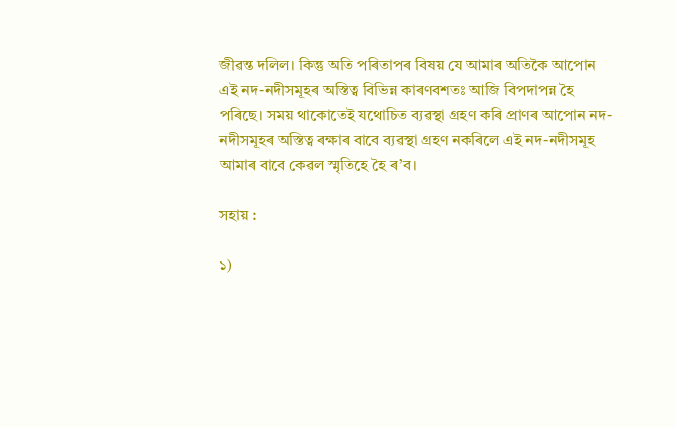জীৱন্ত দলিল। কিন্তু অতি পৰিতাপৰ বিষয় যে আমাৰ অতিকৈ আপোন এই নদ-নদীসমূহৰ অস্তিত্ব বিভিন্ন কাৰণবশতঃ আজি বিপদাপন্ন হৈ পৰিছে। সময় থাকোতেই যথোচিত ব্যৱস্থা গ্ৰহণ কৰি প্ৰাণৰ আপোন নদ-নদীসমূহৰ অস্তিত্ব ৰক্ষাৰ বাবে ব্যৱস্থা গ্ৰহণ নকৰিলে এই নদ-নদীসমূহ আমাৰ‌ বাবে কেৱল স্মৃতিহে হৈ ৰ’ব।

সহায় :

১)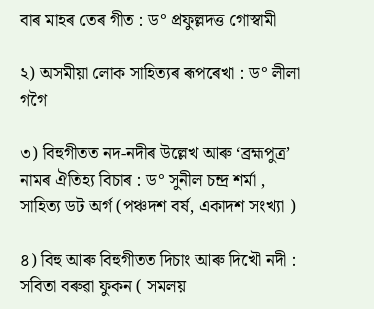বাৰ মাহৰ তেৰ গীত : ড° প্ৰফুল্লদত্ত গোস্বামী

২) অসমীয়া লোক সাহিত্যৰ ৰূপৰেখা : ড° লীলা গগৈ

৩) বিহুগীতত নদ-নদীৰ উল্লেখ আৰু ‘ব্ৰহ্মপুত্ৰ’ নামৰ ঐতিহ্য বিচাৰ : ড° সুনীল চন্দ্ৰ শৰ্মা , সাহিত্য ডট অৰ্গ (পঞ্চদশ বৰ্ষ, একাদশ সংখ্যা )

৪) বিহু আৰু বিহুগীতত দিচাং আৰু দিখৌ নদী : সবিতা বৰুৱা ফুকন ( সমলয়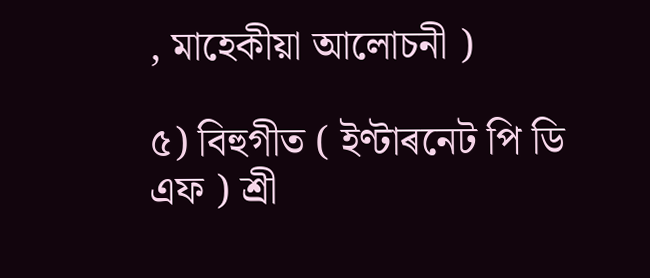, মাহেকীয়া আলোচনী )

৫) বিহুগীত ( ইণ্টাৰনেট পি ডি এফ ) শ্ৰী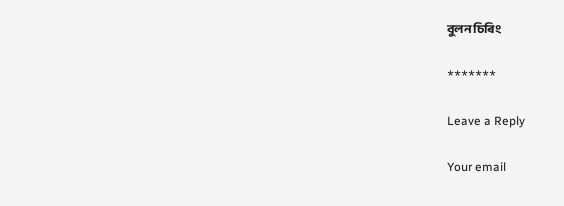বুলন চিৰিং

*******

Leave a Reply

Your email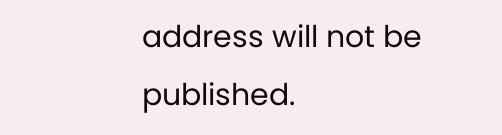address will not be published.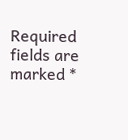Required fields are marked *